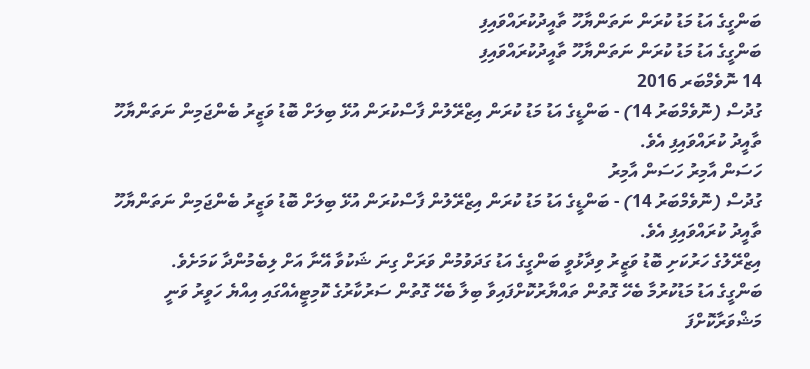ބަންގީގެ އަޑު މަޑު ކުރަން ނަތަންޔާހޫ ތާއީދުކުރައްވައިފި
ބަންގީގެ އަޑު މަޑު ކުރަން ނަތަންޔާހޫ ތާއީދުކުރައްވައިފި
14 ނޮވެމްބަރ 2016
ގުދުސް (ނޮވެމްބަރު 14) - ބަންޑީގެ އަޑު މަޑު ކުރަން އިޒްރޭލުން ފާސްކުރަން އުޅޭ ބިލަށް ބޮޑު ވަޒީރު ބެންޖަމިން ނަތަންޔާހޫ ތާއީދު ކުރައްވައިފި އެވެ.
ހަސަން އާމިރު ހަސަން އާމިރު
ގުދުސް (ނޮވެމްބަރު 14) - ބަންޑީގެ އަޑު މަޑު ކުރަން އިޒްރޭލުން ފާސްކުރަން އުޅޭ ބިލަށް ބޮޑު ވަޒީރު ބެންޖަމިން ނަތަންޔާހޫ ތާއީދު ކުރައްވައިފި އެވެ.
އިޒްރޭލުގެ ހަރުކަށި ބޮޑު ވަޒީރު ވިދާޅުވީ ބަންގީގެ އަޑު ގަދަވުމުން ވަރަށް ގިނަ ޝަކުވާ އޭނާ އަށް ލިބެމުންދާ ކަމަށެވެ.
ބަންގީގެ އަޑު މަޑުކުރުމާ ބެހޭ ގޮތުން ތައްޔާރުކޮށްފައިވާ ބިލާ ބެހޭ ގޮތުން ސަރުކާރުގެ ކޮމިޓީއެއްގައި އިއްޔެ ހަވީރު ވަނީ މަޝްވަރާކޮށްފަ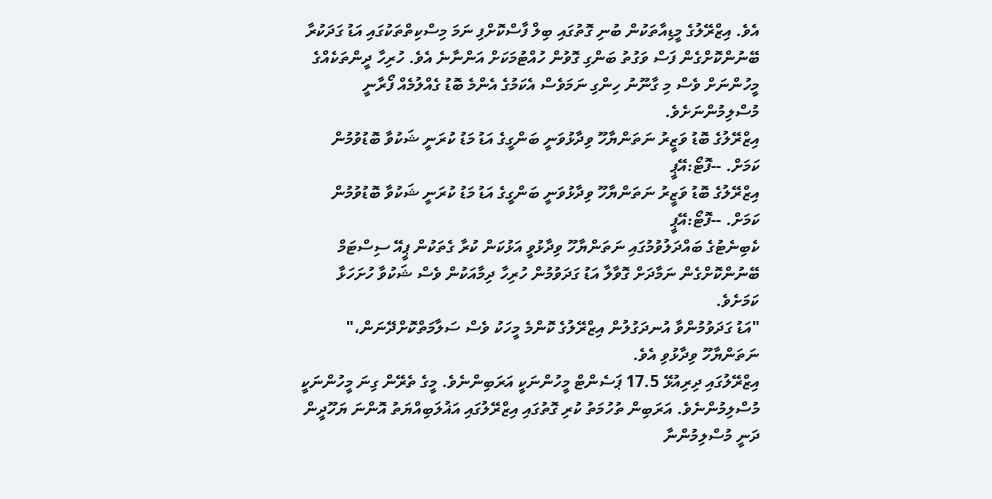އެވެ. އިޒްރޭލުގެ މީޑިއާތަކުން ބުނި ގޮތުގައި ބިލް ފާސްކޮށްފި ނަމަ މިސްކިތްތަކުގައި އަޑު ގަދަކުރާ ބޭނުންކޮށްގެން ފަސް ވަގުތު ބަންގި ގޮވުން ހުއްޓުމަކަށް އަންނާނެ އެވެ. ހުރިހާ ދީންތަކެއްގެ މީހުންނަށް ވެސް މި ގާނޫނު ހިންގި ނަމަވެސް އެކަމުގެ އެންމެ ބޮޑު ގެއްލުމެއް ފޯރާނީ މުސްލިމުންނަށެވެ.
އިޒްރޭލުގެ ބޮޑު ވަޒީރު ނަތަންޔާހޫ ވިދާޅުވަނީ ބަންގީގެ އަޑު މަޑު ކުރަނީ ޝަކުވާ ބޮޑުވުމުން ކަމަށް. --ފޮޓޯ:އޭޕީ
އިޒްރޭލުގެ ބޮޑު ވަޒީރު ނަތަންޔާހޫ ވިދާޅުވަނީ ބަންގީގެ އަޑު މަޑު ކުރަނީ ޝަކުވާ ބޮޑުވުމުން ކަމަށް. --ފޮޓޯ:އޭޕީ
ކެބިނެޓުގެ ބައްދަލުވުމުގައި ނަތަންޔާހޫ ވިދާޅުވީ އަޅުކަން ކުރާ ގެތަކުން ޕީއޭ ސިސްޓަމް ބޭނުންކޮށްގެން ނަމާދަށް ގޮވާލާ އަޑު ގަދަވުމުން ހުރިހާ ދިމާއަކުން ވެސް ޝަކުވާ ހުށަހަޅާ ކަމަށެވެ.
"އަޑު ގަދަވުމުންވާ އުނދަގުލުން އިޒްރޭލުގެ ކޮންމެ މީހަކު ވެސް ސަލާމަތްކޮށްދޭނަން،" ނަތަންޔާހޫ ވިދާޅުވި އެވެ.
އިޒްރޭލުގައި ދިރިއުޅޭ 17.5 ޕަސެންޓް މީހުންނަކީ އަރަބިންނެވެ. މީގެ ތެރޭން ގިނަ މީހުންނަކީ މުސްލިމުންނެވެ. އަރަބިން ތުހުމަތު ކުރި ގޮތުގައި އިޒްރޭލުގައި އަޣުލަބިއްޔަތު އޮންނަ ޔަހޫދީން ދަނީ މުސްލިމުންނާ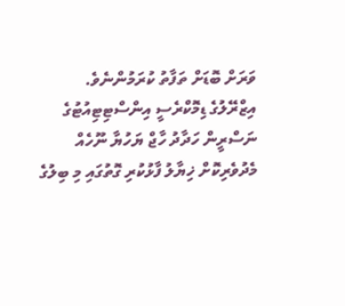ވަރަށް ބޮޑަށް ތަފާތު ކުރަމުންނެވެ.
އިޒްރޭލުގެ ޑިމޮކްރެސީ އިންސްޓިޓިއުޓުގެ ނަސްރީން ހަދާދު ހާޖް ޔަހުޔާ ނޫހެއް މެދުވެރިކޮށް ޚިޔާލު ފާޅުކުރި ގޮތުގައި މި ބިލުގެ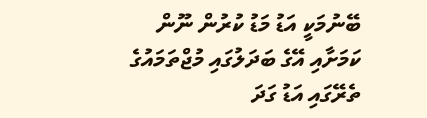ބޭނުމަކީ އަޑު މަޑު ކުރުން ނޫން ކަމަށާއި އޭގެ ބަދަލުގައި މުޖްތަމައުގެ ތެރޭގައި އަޑު ގަދަ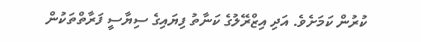ކުރުން ކަމަށެވެ. އަދި އިޒްރޭލުގެ ކަނާތު ފިޔައިގެ ސިޔާސީ ފަރާތްތަކުން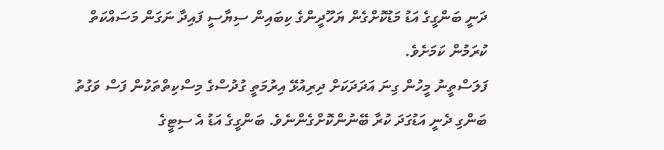ދަނީ ބަންގީގެ އަޑު މަޑުކޮށްގެން ޔަހޫދީންގެ ކިބައިން ސިޔާސީ ފައިދާ ނަގަން މަސައްކަތް ކުރަމުން ކަމަށެވެ.
ފަލަސްތީނު މީހުން ގިނަ އަދަދަކަށް ދިރިއުޅޭ އިރުމަތީ ގުދުސްގެ މިސްކިތްތަކުން ފަސް ވަގުތު ބަންގި ދެނީ އަޑުގަދަ ކުރާ ބޭނުންކޮށްގެންނެވެ. ބަންގީގެ އަޑު އެ ސިޓީގެ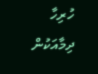ހުރިހާ ދިމާއަކުން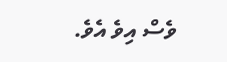ވެސް އިވެ އެވެ.